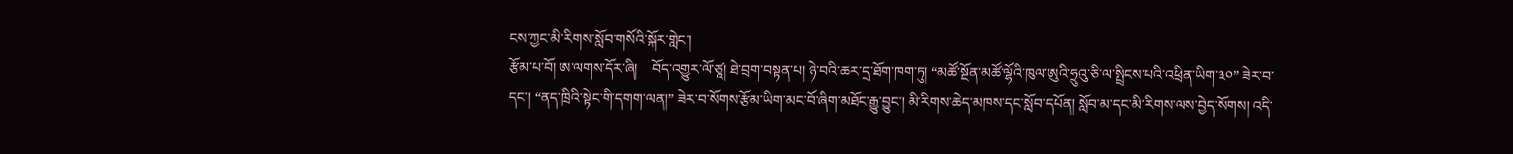ངས་ཀྱང་མི་རིགས་སློབ་གསོའི་སྐོར་གླེང་།
རྩོམ་པ་བོ། ཨ་ལགས་དོར་ཞི།    བོད་འགྱུར་ལོ་ཙཱ། ཐེ་བྲག་བསྟན་པ། ཉེ་བའི་ཆར་དྲ་ཐོག་ཁག་ཏུ། “མཚོ་སྔོན་མཚོ་ལྷོའི་ཁུལ་ཨུའི་ཧྲུའུ་ཅི་ལ་སྤྲིངས་པའི་འཕྲིན་ཡིག་༣༠” ཟེར་བ་དང་། “ནད་ཁྲིའི་སྟེང་གི་དགག་ལན།” ཟེར་བ་སོགས་རྩོམ་ཡིག་མང་བོ་ཞིག་མཐོང་རྒྱུ་བྱུང་། མི་རིགས་ཆེད་མཁས་དང་སློབ་དཔོན། སློབ་མ་དང་མི་རིགས་ལས་བྱེད་སོགས། འདི་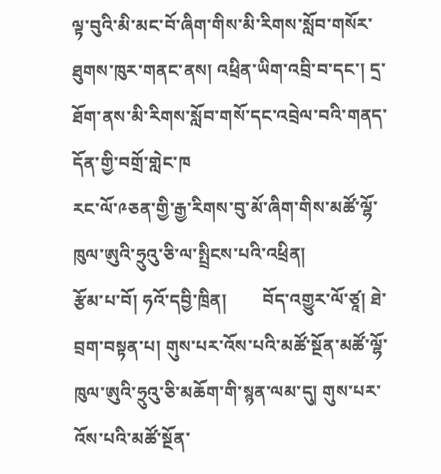ལྟ་བུའི་མི་མང་བོ་ཞིག་གིས་མི་རིགས་སློབ་གསོར་ཐུགས་ཁུར་གནང་ནས། འཕྲིན་ཡིག་འབྲི་བ་དང་། དྲ་ཐོག་ནས་མི་རིགས་སློབ་གསོ་དང་འབྲེལ་བའི་གནད་དོན་གྱི་བགྲོ་གླེང་ཁ
རང་ལོ་༩ཅན་གྱི་རྒྱ་རིགས་བུ་མོ་ཞིག་གིས་མཚོ་ལྷོ་ཁུལ་ཨུའི་ཧྲུའུ་ཅི་ལ་སྤྲིངས་པའི་འཕྲིན།
རྩོམ་པ་བོ། ཧའོ་དབྱི་ཁྲིན།        བོད་འགྱུར་ལོ་ཙཱ། ཐེ་བྲག་བསྟན་པ། གུས་པར་འོས་པའི་མཚོ་སྔོན་མཚོ་ལྷོ་ཁུལ་ཨུའི་ཧྲུའུ་ཅི་མཆོག་གི་སྙན་ལམ་དུ། གུས་པར་འོས་པའི་མཚོ་སྔོན་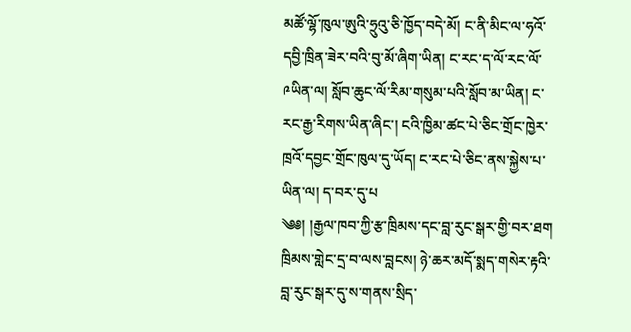མཚོ་ལྷོ་ཁུལ་ཨུའི་ཧྲུའུ་ཅི་ཁྱོད་བདེ་མོ། ང་ནི་མིང་ལ་ཧའོ་དབྱི་ཁྲིན་ཟེར་བའི་བུ་མོ་ཞིག་ཡིན། ང་རང་ད་ལོ་རང་ལོ་༩ཡིན་ལ། སློབ་ཆུང་ལོ་རིམ་གསུམ་པའི་སློབ་མ་ཡིན། ང་རང་རྒྱ་རིགས་ཡིན་ཞིང་། ངའི་ཁྱིམ་ཚང་པེ་ཅིང་གྲོང་ཁྱེར་ཁྲའོ་དབྱང་གྲོང་ཁུལ་དུ་ཡོད། ང་རང་པེ་ཅིང་ནས་སྐྱེས་པ་ཡིན་ལ། ད་བར་དུ་པ
༄༅། །རྒྱལ་ཁབ་ཀྱི་རྩ་ཁྲིམས་དང་བླ་རུང་སྒར་གྱི་བར་ཐག
ཁྲིམས་གླེང་དྲ་བ་ལས་བླངས། ཉེ་ཆར་མདོ་སྨད་གསེར་རྟའི་བླ་རུང་སྒར་དུ་ས་གནས་སྲིད་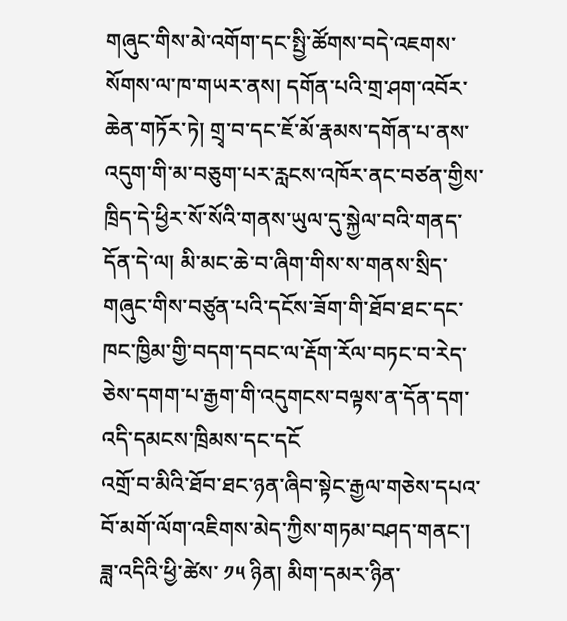གཞུང་གིས་མེ་འགོག་དང་སྤྱི་ཚོགས་བདེ་འཇགས་སོགས་ལ་ཁ་གཡར་ནས། དགོན་པའི་གྲ་ཤག་འབོར་ཆེན་གཏོར་ཏེ། གྲྭ་བ་དང་ཇོ་མོ་རྣམས་དགོན་པ་ནས་འདུག་གི་མ་བཅུག་པར་རླངས་འཁོར་ནང་བཙན་གྱིས་ཁྲིད་དེ་ཕྱིར་སོ་སོའི་གནས་ཡུལ་དུ་སྐྱེལ་བའི་གནད་དོན་དེ་ལ། མི་མང་ཆེ་བ་ཞིག་གིས་ས་གནས་སྲིད་གཞུང་གིས་བཙུན་པའི་དངོས་ཟོག་གི་ཐོབ་ཐང་དང་ཁང་ཁྱིམ་གྱི་བདག་དབང་ལ་རྡོག་རོལ་བཏང་བ་རེད་ཅེས་དགག་པ་རྒྱག་གི་འདུགངས་བལྟས་ན་དོན་དག་འདི་དམངས་ཁྲིམས་དང་དངོ
འགྲོ་བ་མིའི་ཐོབ་ཐང་ཉན་ཞིབ་སྟེང་རྒྱལ་གཅེས་དཔའ་བོ་མགོ་ལོག་འཇིགས་མེད་ཀྱིས་གཏམ་བཤད་གནང་།
ཟླ་འདིའི་ཕྱི་ཚེས་ ༡༥ ཉིན། མིག་དམར་ཉིན་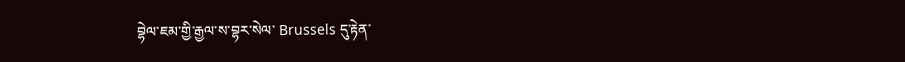བྷེལ་ཇམ་གྱི་རྒྱལ་ས་བྷར་སེལ་ Brussels དུ་རྟེན་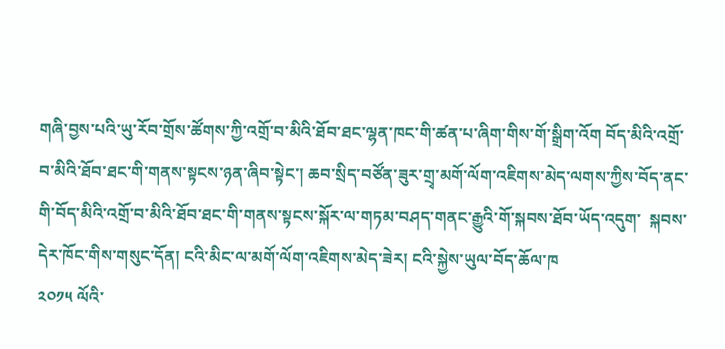གཞི་བྱས་པའི་ཡུ་རོབ་གྲོས་ཚོགས་ཀྱི་འགྲོ་བ་མིའི་ཐོབ་ཐང་ལྷན་ཁང་གི་ཚན་པ་ཞིག་གིས་གོ་སྒྲིག་འོག བོད་མིའི་འགྲོ་བ་མིའི་ཐོབ་ཐང་གི་གནས་སྟངས་ཉན་ཞིབ་སྟེང་། ཆབ་སྲིད་བཙོན་ཟུར་གྲྭ་མགོ་ལོག་འཇིགས་མེད་ལགས་ཀྱིས་བོད་ནང་གི་བོད་མིའི་འགྲོ་བ་མིའི་ཐོབ་ཐང་གི་གནས་སྟངས་སྐོར་ལ་གཏམ་བཤད་གནང་རྒྱུའི་གོ་སྐབས་ཐོབ་ཡོད་འདུག་  སྐབས་དེར་ཁོང་གིས་གསུང་དོན། ངའི་མིང་ལ་མགོ་ལོག་འཇིགས་མེད་ཟེར། ངའི་སྐྱེས་ཡུལ་བོད་ཆོལ་ཁ
༢༠༡༥ ལོའི་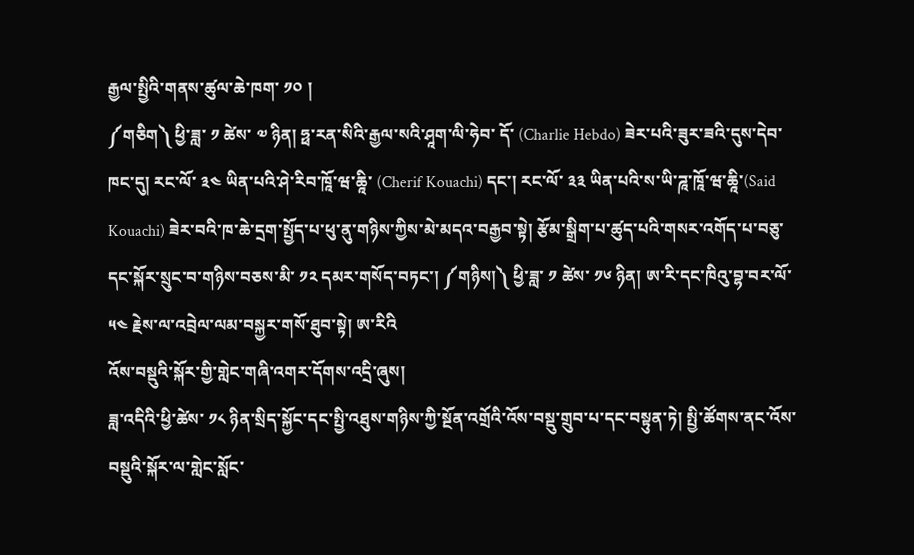རྒྱལ་སྤྱིའི་གནས་ཚུལ་ཆེ་ཁག་ ༡༠ །
༼གཅིག༽ ཕྱི་ཟླ་ ༡ ཚེས་ ༧ ཉིན། ཧྥ་རན་སིའི་རྒྱལ་སའི་ཤཱག་ལི་ཧེབ་ དོ་ (Charlie Hebdo) ཟེར་པའི་ཟུར་ཟའི་དུས་དེབ་ཁང་དུ། རང་ལོ་ ༣༤ ཡིན་པའི་ཤེ་རིབ་ཁཱོ་ཝ་ཆཱི་ (Cherif Kouachi) དང་། རང་ལོ་ ༣༣ ཡིན་པའི་ས་ཡི་ཌཱ་ཁཱོ་ཝ་ཆཱི་(Said Kouachi) ཟེར་བའི་ཁ་ཆེ་དྲག་སྤྱོད་པ་ཕུ་ནུ་གཉིས་ཀྱིས་མེ་མདའ་བརྒྱབ་སྟེ། རྩོམ་སྒྲིག་པ་ཚུད་པའི་གསར་འགོད་པ་བཅུ་དང་སྐོར་སྲུང་བ་གཉིས་བཅས་མི་ ༡༢ དམར་གསོད་བཏང་། ༼གཉིས།༽ ཕྱི་ཟླ་ ༡ ཚེས་ ༡༦ ཉིན། ཨ་རི་དང་ཁིའུ་བྷ་བར་ལོ་ ༥༤ རྗེས་ལ་འབྲེལ་ལམ་བསྐྱར་གསོ་ཐུབ་སྟེ། ཨ་རིའི
འོས་བསྡུའི་སྐོར་གྱི་གླེང་གཞི་འགར་དོགས་འདྲི་ཞུས།
ཟླ་འདིའི་ཕྱི་ཚེས་ ༡༨ ཉིན་སྲིད་སྐྱོང་དང་སྤྱི་འཐུས་གཉིས་ཀྱི་སྔོན་འགྲོའི་འོས་བསྡུ་གྲུབ་པ་དང་བསྟུན་ཏེ། སྤྱི་ཚོགས་ནང་འོས་བསྡུའི་སྐོར་ལ་གླེང་སློང་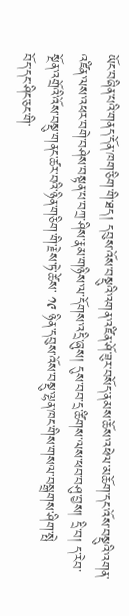ཡོང་བཞིན་པའི་གནད་དོན་ཁག་ཅིག་གི་ཐད། དབུས་འོས་བསྡུའི་འགན་འཛིན་ཤོ་ཟུར་བསོད་ནམས་ཆོས་འཕེལ་མཆོག་དང་འོས་བསྡུའི་འགན་འཛིན་ལས་འཕར་བགེ་བཤེས་བསྟན་པ་བཀྲ་ཤིས་རྣམ་གཉིས་ལ་དོགས་འདྲི་ཞུས། དུས་བབ་དྲ་ཚིགས་ལས་ཕབ་བཤུ་བྱས། དྲི་བ། ད་རེབ་སྔོན་འགྲོའི་འོས་བསྡུ་གནང་ཚར་བའི་ཉིན་གཅིག་གི་རྗེས་ཏེ་ཚེས་ ༡༩ ཉིན་དབུས་འོས་བསྡུ་ལྷན་ཁང་གིས་གསལ་བསྒྲགས་ཤིག་སྤེ
བོད་དང་ཤིང་ཅང་གི་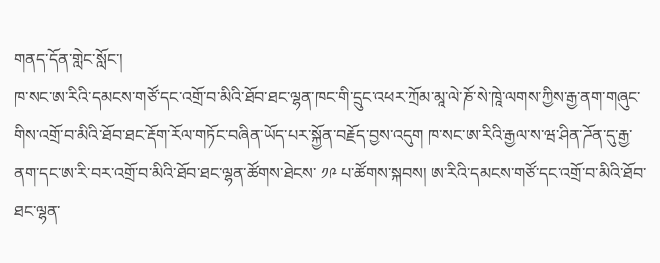གནད་དོན་གླེང་སློང་།
ཁ་སང་ཨ་རིའི་དམངས་གཙོ་དང་འགྲོ་བ་མིའི་ཐོབ་ཐང་ལྷན་ཁང་གི་དྲུང་འཕར་ཀྲོམ་མཱ་ལེ་ཎོ་སེ་ཁཱེ་ལགས་ཀྱིས་རྒྱ་ནག་གཞུང་གིས་འགྲོ་བ་མིའི་ཐོབ་ཐང་རྡོག་རོལ་གཏོང་བཞིན་ཡོད་པར་སྐྱོན་བརྗོད་བྱས་འདུག ཁ་སང་ཨ་རིའི་རྒྱལ་ས་ཝ་ཤིན་ཌོན་དུ་རྒྱ་ནག་དང་ཨ་རི་བར་འགྲོ་བ་མིའི་ཐོབ་ཐང་ལྷན་ཚོགས་ཐེངས་ ༡༩ པ་ཚོགས་སྐབས། ཨ་རིའི་དམངས་གཙོ་དང་འགྲོ་བ་མིའི་ཐོབ་ཐང་ལྷན་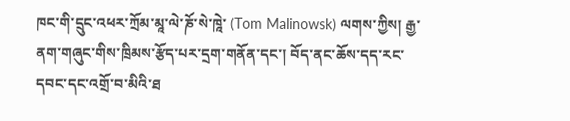ཁང་གི་དྲུང་འཕར་ཀྲོམ་མཱ་ལེ་ཎོ་སེ་ཁཱེ་ (Tom Malinowsk) ལགས་ཀྱིས། རྒྱ་ནག་གཞུང་གིས་ཁྲིམས་རྩོད་པར་དྲག་གནོན་དང་། བོད་ནང་ཆོས་དད་རང་དབང་དང་འགྲོ་བ་མིའི་ཐ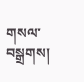གསལ་བསྒྲགས།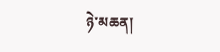ཉེ་མཆན།